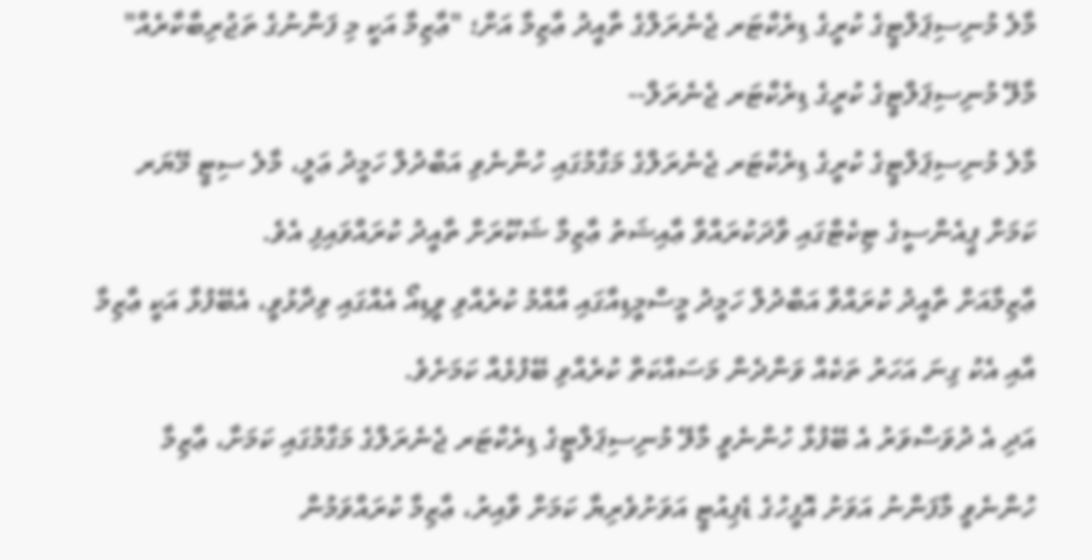މާލެ މުނިސިޕަލްޓީގެ ކުރީގެ ޑިރެކްޓަރ ޖެނެރަލްގެ ތާއީދު ޢާޒިމާ އަށް؛ "ޢާޒިމާ އަކީ މި ފަންނުގެ ތަޖުރިބާކާރެއް"
މާލޭ މުނިސިޕަލްޓީގެ ކުރީގެ ޑިރެކްޓަރ ޖެނެރަލް--
މާލެ މުނިސިޕަލްޓީގެ ކުރީގެ ޑިރެކްޓަރ ޖެނެރަލްގެ މަގާމުގައި ހުންނެވި އަބްދުލް ހަމީދު ޢަލީ، މާލެ ސިޓީ މޭޔަރ ކަމަށް ޕީއެންސީގެ ޓިކެޓްގައި ވާދަކުރައްވާ ޢާއިޝަތު ޢާޒިމާ ޝަކޫރަށް ތާއީދު ކުރައްވައިފި އެވެ.
ޢާޒިމާއަށް ތާއީދު ކުރައްވާ އަބްދުލް ހަމީދު މީސްމީޑިއާގައި އާއްމު ކުރެއްވި ވީޑިއޯ އެއްގައި ވިދާޅުވީ، އެބޭފުޅާ އަކީ ޢާޒިމާ އާއި އެކު ގިނަ އަހަރު ތަކެއް ވަންދެން މަސައްކަތް ކުރެއްވި ބޭފުޅެއް ކަމަށެވެ.
އަދި އެ ދުވަސްވަރު އެ ބޭފުޅާ ހުންނެވީ މާލޭ މުނިސިޕަލްޓީގެ ޑިރެކްޓަރ ޖެނެރަލްގެ މަގާމުގައި ކަމަށާ، ޢާޒިމާ ހުންނެވީ މާފަންނު އަވަށު އޮފީހުގެ ޑެޕިއުޓީ އަވަށުވެރިޔާ ކަމަށް ވާއިރު، ޢާޒިމާ ކުރައްވަމުން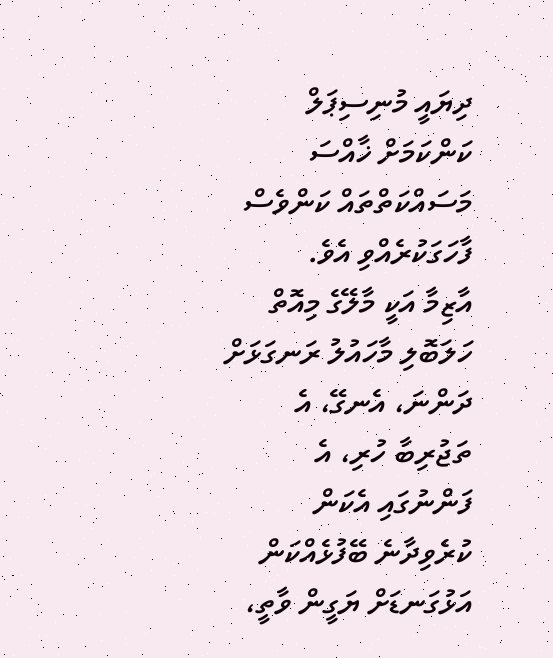ދިޔައީ މުނިސިޕަލް ކަންކަމަށް ޚާއްސަ މަސައްކަތްތައް ކަންވެސް ފާހަގަކުރެއްވި އެވެ.
އާޒިމާ އަކީ މާލޭގެ މިއޮތް ހަލަބޮލި މާހައުލު ރަނގަޅަށް ދަންނަ، އެނގޭ، އެ ތަޖުރިބާ ހުރި، އެ ފަންނުގައި އެކަން ކުރެވިދާނެ ބޭފުޅެއްކަން އަޅުގަނޑަށް ޔަގީން ވާތީ،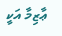ޢާޒިމާ އަކީ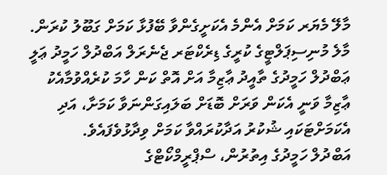މާލޭ މެޔަރ ކަމަށް އެންމެ އެކަށީގެންވާ ބޭފުޅާ ކަމަށް ގަބޫލު ކުރަން.
މާލެ މުނިސިޕަލްޓީގެ ކުރީގެ ޑިރެކްޓަރ ޖެނެރަލް އަބްދުލް ހަމީދު ޢަލީ
ޢަބްދުލް ހަމީދުގެ ތާއީދު ޢާޒިމާ އަށް އޮތް ކަން ހާމަ ކުރެއްވުމާއެކު ޢާޒިމާ ވަނީ އެކަން ވަރަށް ބޮޑަށް ބަލައިގަންނަވާ ކަމަށާ، އަދި އެކަމަށްޓަކައި ޝުކުރު އަދާކުރައްވާ ކަމަށް ވިދާޅުވެފައެވެ.
އަބްދުލް ހަމީދުގެ އިތުރުން، ސްޕްރީމްކޯޓްގެ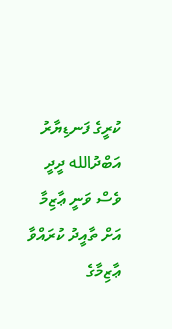ކުރީގެ ފަނޑިޔާރު އަބްދުالله ދީދީ ވެސް ވަނީ ޢާޒިމާ އަށް ތާއީދު ކުރައްވާ ޢާޒިމާގެ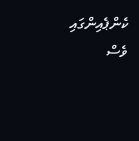ކެންޕެއިންގައި ވެސް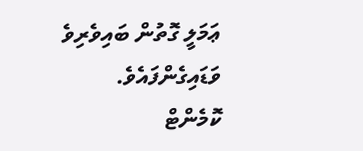ޢަމަލީ ގޮތުން ބައިވެރިވެ ވަޑައިގެންފައެވެ.
ކޮމެންޓް